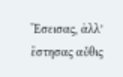Ἔσεισας, ἀλλ’ ἔστησας αὖθις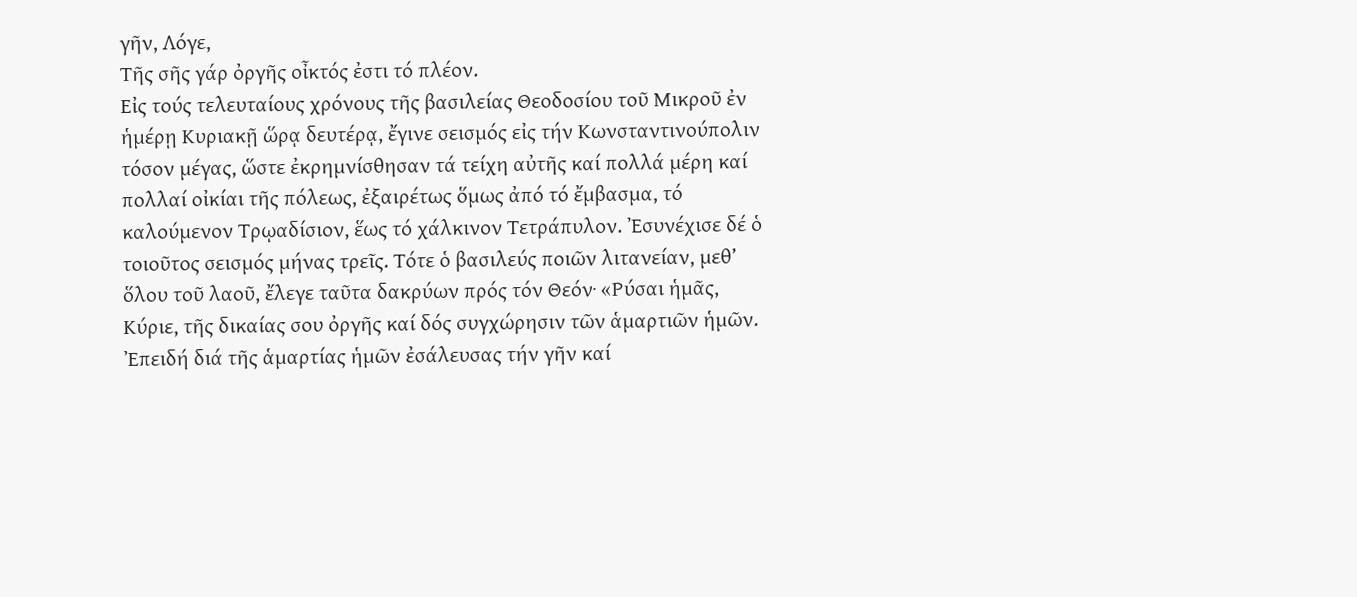γῆν, Λόγε,
Τῆς σῆς γάρ ὀργῆς οἶκτός ἐστι τό πλέον.
Εἰς τούς τελευταίους χρόνους τῆς βασιλείας Θεοδοσίου τοῦ Μικροῦ ἐν ἡμέρῃ Κυριακῇ ὥρᾳ δευτέρᾳ, ἔγινε σεισμός εἰς τήν Κωνσταντινούπολιν τόσον μέγας, ὥστε ἐκρημνίσθησαν τά τείχη αὐτῆς καί πολλά μέρη καί πολλαί οἰκίαι τῆς πόλεως, ἐξαιρέτως ὅμως ἀπό τό ἔμβασμα, τό καλούμενον Τρῳαδίσιον, ἕως τό χάλκινον Τετράπυλον. Ἐσυνέχισε δέ ὁ τοιοῦτος σεισμός μήνας τρεῖς. Τότε ὁ βασιλεύς ποιῶν λιτανείαν, μεθ’ ὅλου τοῦ λαοῦ, ἔλεγε ταῦτα δακρύων πρός τόν Θεόν· «Ρύσαι ἡμᾶς, Κύριε, τῆς δικαίας σου ὀργῆς καί δός συγχώρησιν τῶν ἁμαρτιῶν ἡμῶν. Ἐπειδή διά τῆς ἁμαρτίας ἡμῶν ἐσάλευσας τήν γῆν καί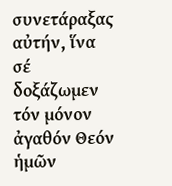συνετάραξας αὐτήν, ἵνα σέ δοξάζωμεν τόν μόνον ἀγαθόν Θεόν ἡμῶν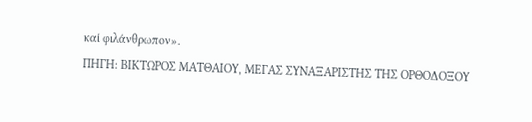καί φιλάνθρωπον».
ΠΗΓΗ: ΒΙΚΤΩΡΟΣ ΜΑΤΘΑΙΟΥ, ΜΕΓΑΣ ΣΥΝΑΞΑΡΙΣΤΗΣ ΤΗΣ ΟΡΘΟΔΟΞΟΥ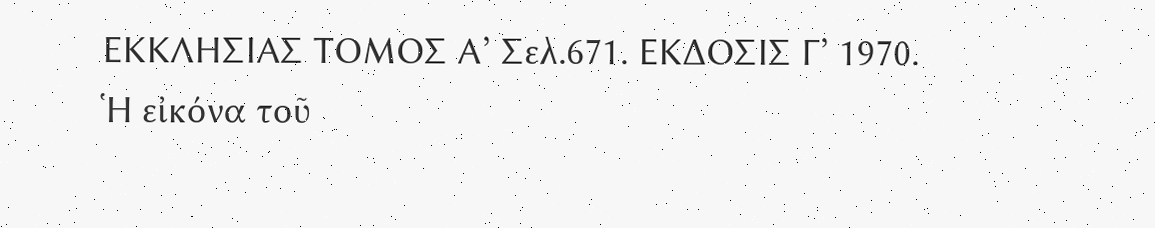ΕΚΚΛΗΣΙΑΣ ΤΟΜΟΣ Α’ Σελ.671. ΕΚΔΟΣΙΣ Γ’ 1970.
Ἡ εἰκόνα τοῦ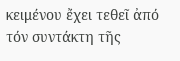κειμένου ἔχει τεθεῖ ἀπό τόν συντάκτη τῆς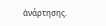ἀνάρτησης.